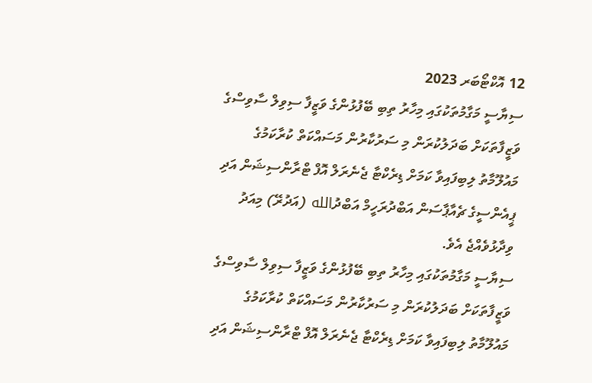12 އޮކްޓޯބަރ 2023
ސިޔާސީ މަގާމުތަކުގައި މިހާރު ތިބި ބޭފުޅުންގެ ވަޒީފާ ސިވިލް ސާވިސްގެ ވަޒީފާތަކަށް ބަދަލުކުރަން މި ސަރުކާރުން މަސައްކަތް ކުރާކަމުގެ މައުލޫމާތު ލިބިފައިވާ ކަމަށް ޑިރެކްޓާ ޖެނެރަލް އޮފް ޓްރާންސިޝަން އަދި ޕީއެންސީގެ ޗެއާޕާސަން އަބްދުރަހީމް އަބްދުالله (އަދުރޭ) މިއަދު ވިދާޅުވެއްޖެ އެވެ.
ސިޔާސީ މަގާމުތަކުގައި މިހާރު ތިބި ބޭފުޅުންގެ ވަޒީފާ ސިވިލް ސާވިސްގެ ވަޒީފާތަކަށް ބަދަލުކުރަން މި ސަރުކާރުން މަސައްކަތް ކުރާކަމުގެ މައުލޫމާތު ލިބިފައިވާ ކަމަށް ޑިރެކްޓާ ޖެނެރަލް އޮފް ޓްރާންސިޝަން އަދި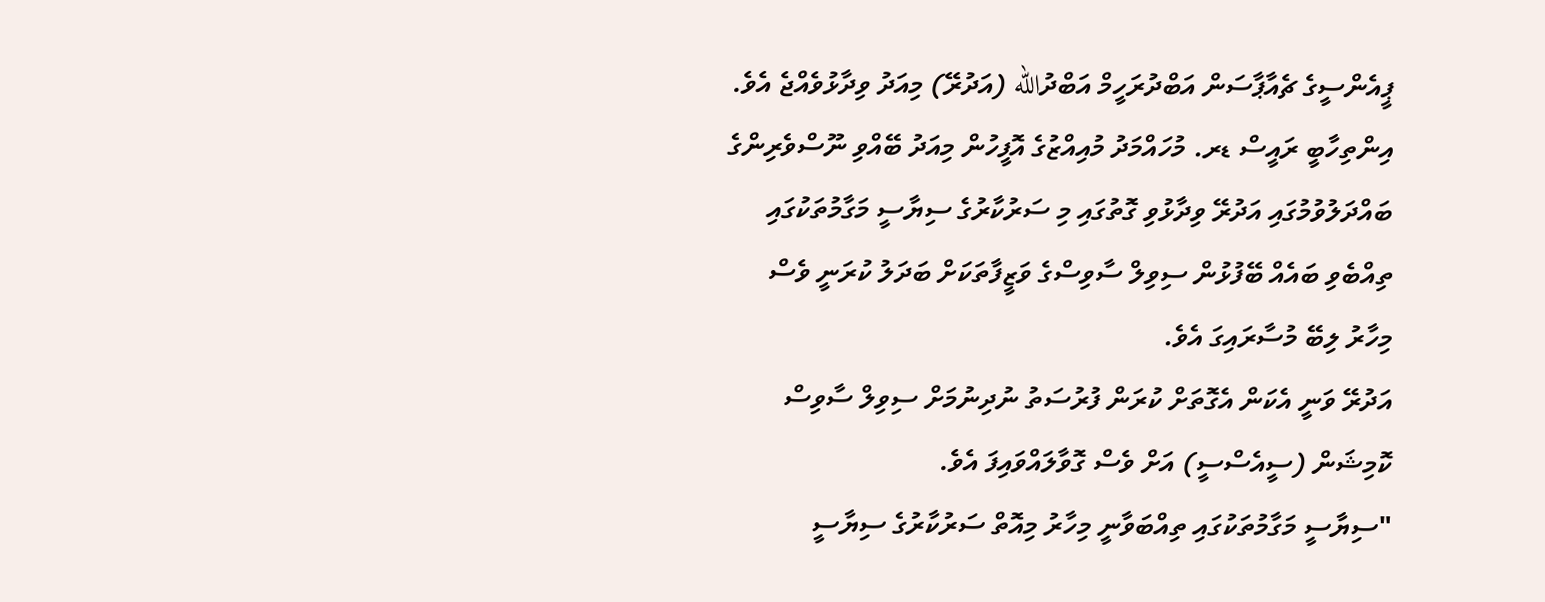ޕީއެންސީގެ ޗެއާޕާސަން އަބްދުރަހީމް އަބްދުالله (އަދުރޭ) މިއަދު ވިދާޅުވެއްޖެ އެވެ.
އިންތިހާބީ ރައީސް ޑރ. މުހައްމަދު މުއިއްޒުގެ އޮފީހުން މިއަދު ބޭއްވި ނޫސްވެރިންގެ ބައްދަލުވުމުގައި އަދުރޭ ވިދާޅުވި ގޮތުގައި މި ސަރުކާރުގެ ސިޔާސީ މަގާމުތަކުގައި ތިއްބެވި ބައެއް ބޭފުޅުން ސިވިލް ސާވިސްގެ ވަޒީފާތަކަށް ބަދަލު ކުރަނީ ވެސް މިހާރު ލިބޭ މުސާރައިގަ އެވެ.
އަދުރޭ ވަނީ އެކަން އެގޮތަށް ކުރަން ފުރުސަތު ނުދިނުމަށް ސިވިލް ސާވިސް ކޮމިޝަން (ސީއެސްސީ) އަށް ވެސް ގޮވާލައްވައިފަ އެވެ.
"ސިޔާސީ މަގާމުތަކުގައި ތިއްބަވާނީ މިހާރު މިއޮތް ސަރުކާރުގެ ސިޔާސީ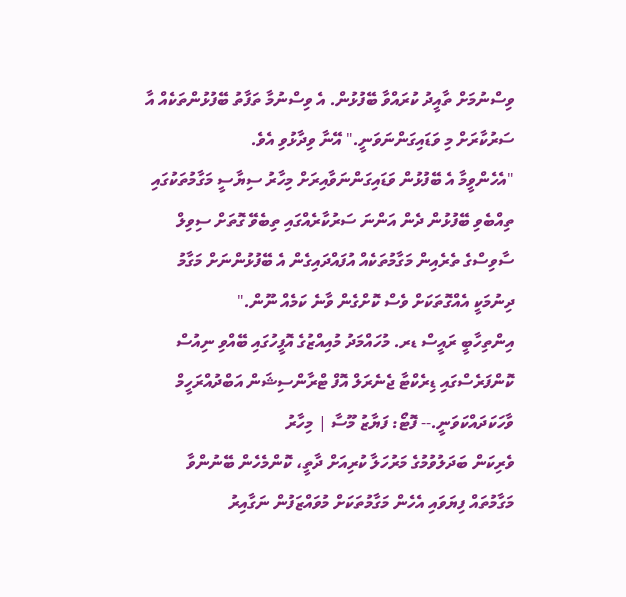ވިސްނުމަށް ތާއީދު ކުރައްވާ ބޭފުޅުން. އެ ވިސްނުމާ ތަފާތު ބޭފުޅުންތަކެއް އާ ސަރުކާރަށް މި ވަޑައިގަންނަވަނީ." އޭނާ ވިދާޅުވި އެވެ.
"އެހެންވީމާ އެ ބޭފުޅުން ވަޑައިގަންނަވާއިރަށް މިހާރު ސިޔާސީ މަގާމުތަކުގައި ތިއްބެވި ބޭފުޅުން ދެން އަންނަ ސަރުކާރެއްގައި ތިބެވޭ ގޮތަށް ސިވިލް ސާވިސްގެ ތެރެއިން މަގާމުތަކެއް އުފައްދައިގެން އެ ބޭފުޅުންނަށް މަގާމު ދިނުމަކީ އެއްގޮތަކަށް ވެސް ކޮށްގެން ވާނެ ކަމެއް ނޫން."
އިންތިހާބީ ރައީސް ޑރ. މުހައްމަދު މުއިއްޒުގެ އޮފީހުގައި ބޭއްވި ނިއުސް ކޮންފަރެސްގައި ޑިރެކްޓާ ޖެނެރަލް އޮފް ޓްރާންސިޝަން އަބްދުއްރަހީމް ވާހަކަދައްކަވަނީ.-- ފޮޓޯ: ފަޔާޒު މޫސާ | މިހާރު
ވެރިކަން ބަދަލުވުމުގެ މަރުހަލާ ކުރިއަށް ދާތީ، ކޮންމެހެން ބޭނުންވާ މަގާމުތައް ފިޔަވައި އެހެން މަގާމުތަކަށް މުވައްޒަފުން ނަގާއިރު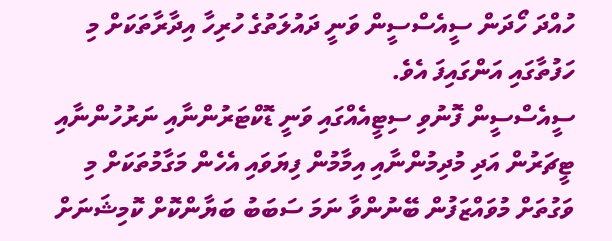ހުއްދަ ހޯދަން ސީއެސްސީން ވަނީ ދައުލަތުގެ ހުރިހާ އިދާރާތަކަށް މި ހަފުތާގައި އަންގައިފަ އެވެ.
ސީއެސްސީން ފޮނުވި ސިޓީއެއްގައި ވަނީ ޑޮކްޓަރުންނާއި ނަރުހުންނާއި ޓީޗަރުން އަދި މުދިމުންނާއި އިމާމުން ފިޔަވައި އެހެން މަގާމުތަކަށް މި ވަގުތަށް މުވައްޒަފުން ބޭނުންވާ ނަމަ ސަބަބު ބަޔާންކޮށް ކޮމިޝަނަށް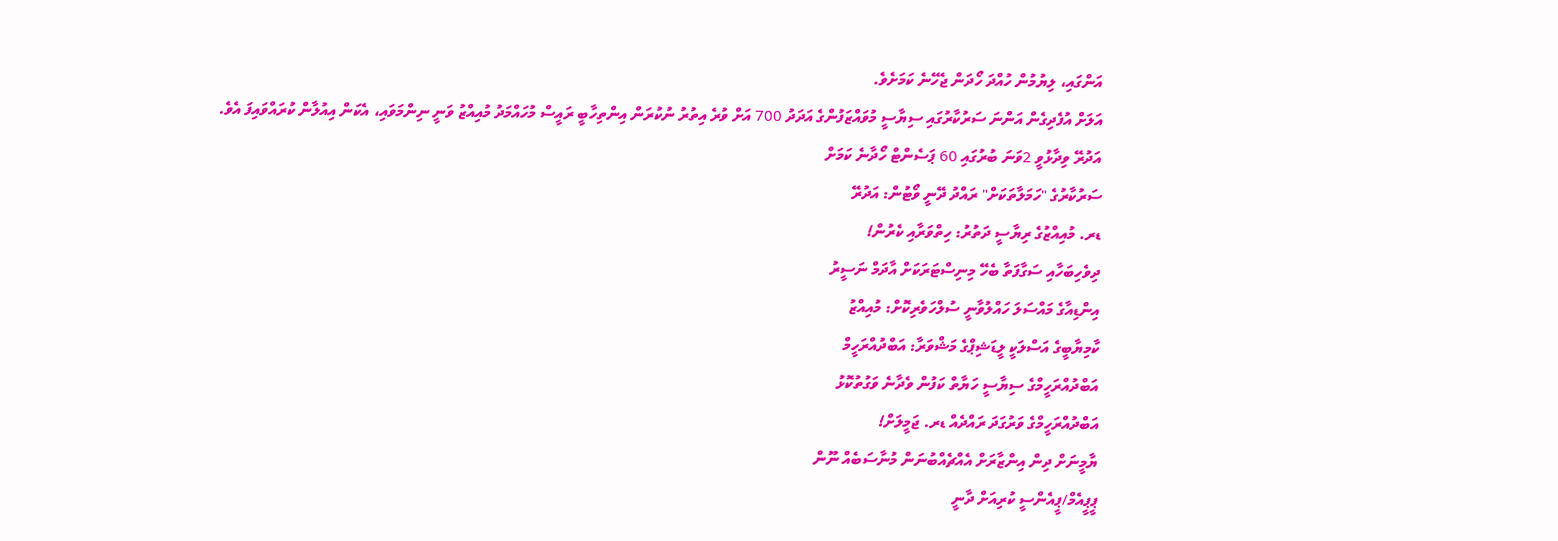އަންގައި، ލިޔުމުން ހުއްދަ ހޯދަން ޖެހޭނެ ކަމަށެވެ.
އަލަށް އުފެދިގެން އަންނަ ސަރުކާރުގައި ސިޔާސީ މުވައްޒަފުންގެ އަދަދު 700 އަށް ވުރެ އިތުރު ނުކުރަން އިންތިހާބީ ރައީސް މުހައްމަދު މުއިއްޒު ވަނީ ނިންމަވައި، އެކަން އިއުލާން ކުރައްވައިފަ އެވެ.
އަދުރޭ ވިދާޅުވީ 2ވަނަ ބުރުގައި 60 ޕަސެންޓް ހޯދާނެ ކަމަށް
ސަރުކާރުގެ "ހަމަލާތަކަށް" ރައްދު ދޭނީ ވޯޓުން: އަދުރޭ
ޑރ. މުއިއްޒުގެ ރިޔާސީ ދަތުރު: ހިތްވަރާއި ކެރުން!
ދިވެހިބަހާއި ސަގާފަތާ ބެހޭ މިނިސްޓަރަކަށް އާދަމް ނަސީރު
އިންޑިއާގެ މައްސަލަ ހައްލުވާނީ ސުލްހަވެރިކޮށް: މުއިއްޒު
ކާމިޔާބީގެ އަސްލަކީ ލީޑަޝިޕްގެ މަޝްވަރާ: އަބްދުއްރަހީމް
އަބްދުއްރަހީމްގެ ސިޔާސީ ހަޔާތް ކަފުން ވެދާނެ ވަގުތުކޮޅު
އަބްދުއްރަހީމްގެ ވަރުގަދަ ރައްދެއް ޑރ. ޖަމީލަށް!
ޔާމީނަށް ދިން އިންޒާރަށް އެއްޗެއްބުނަން މުނާސަބެއް ނޫން
ޕީޕީއެމް/ޕީއެންސީ ކުރިއަށް ދާނީ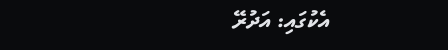އެކުގައި: އަދުރޭ